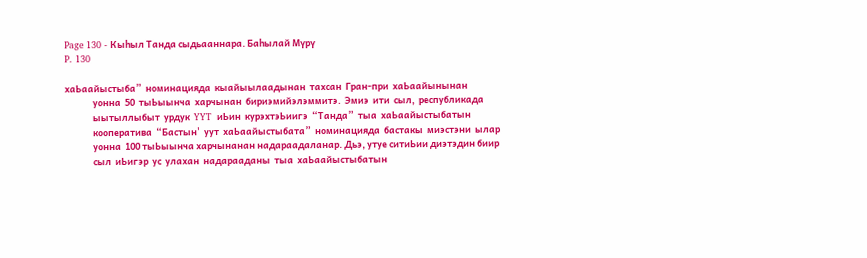Page 130 - Кыһыл Танда сыдьааннара. Баһылай Мүрү
P. 130

хаЬаайыстыба”  номинацияда  кыайыылаадынан  тахсан  Гран-при  хаЬаайынынан
              уонна  50  тыЬыынча  харчынан  бириэмийэлэммитэ.  Эмиэ  ити  сыл,  республикада
              ыытыллыбыт  урдук  YYT  иЬин  курэхтэЬиигэ  “Танда”  тыа  хаЬаайыстыбатын
              кооператива  “Бастын'  уут  хаЬаайыстыбата”  номинацияда  бастакы  миэстэни  ылар
              уонна  100 тыЬыынча харчынанан надараадаланар. Дьэ, утуе ситиЬии диэтэдин биир
              сыл  иЬигэр  ус  улахан  надарааданы  тыа  хаЬаайыстыбатын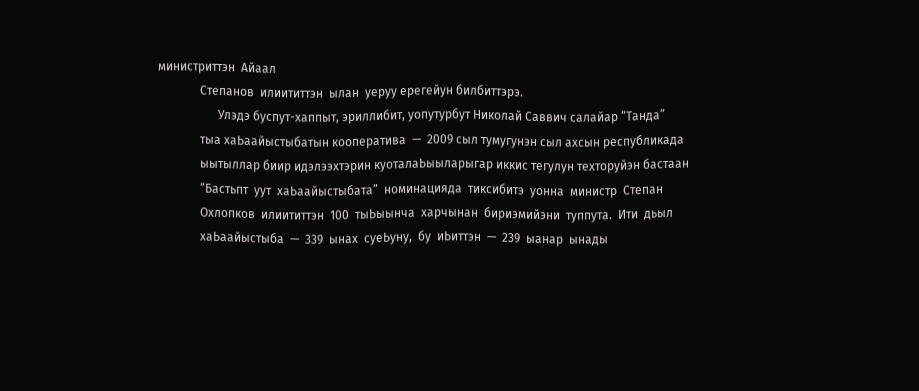министриттэн  Айаал
              Степанов  илиититтэн  ылан  уеруу ерегейун билбиттэрэ.
                    Улэдэ буспут-хаппыт, эриллибит, уопутурбут Николай Саввич салайар “Танда”
              тыа хаЬаайыстыбатын кооператива  —  2009 сыл тумугунэн сыл ахсын республикада
              ыытыллар биир идэлээхтэрин куоталаЬыыларыгар иккис тегулун техторуйэн бастаан
              “Бастьпт  уут  хаЬаайыстыбата”  номинацияда  тиксибитэ  уонна  министр  Степан
              Охлопков  илиититтэн  100  тыЬыынча  харчынан  бириэмийэни  туппута.  Ити  дьыл
              хаЬаайыстыба  —  339  ынах  суеЬуну,  бу  иЬиттэн  —  239  ыанар  ынады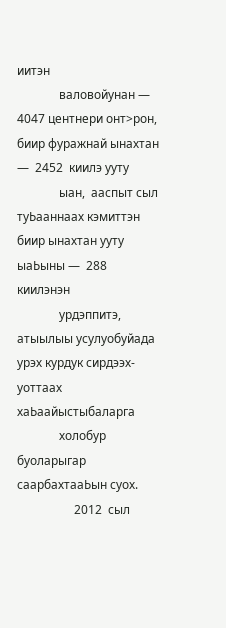иитэн
              валовойунан — 4047 центнери онт>рон,  биир фуражнай ынахтан —  2452  киилэ ууту
              ыан,  ааспыт сыл туЬааннаах кэмиттэн биир ынахтан ууту ыаЬыны —  288  киилэнэн
              урдэппитэ, атыылыы усулуобуйада урэх курдук сирдээх-уоттаах  хаЬаайыстыбаларга
              холобур буоларыгар саарбахтааЬын суох.
                   2012  сыл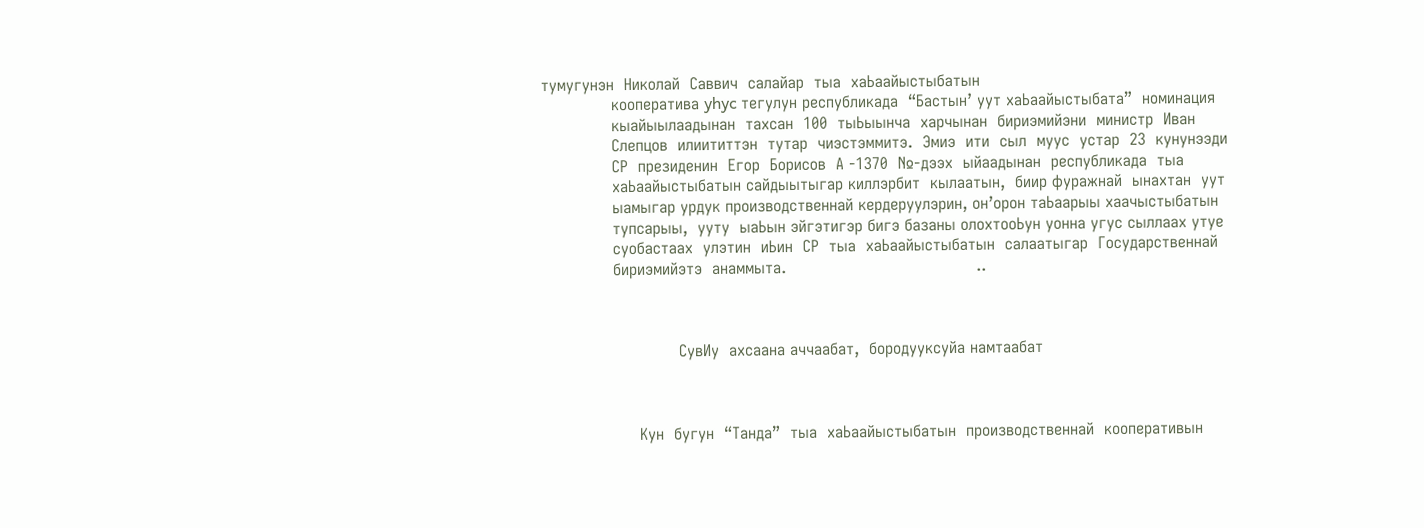тумугунэн  Николай  Саввич  салайар  тыа  хаЬаайыстыбатын
              кооператива yhyc тегулун республикада  “Бастын’ уут хаЬаайыстыбата”  номинация
              кыайыылаадынан  тахсан  100  тыЬыынча  харчынан  бириэмийэни  министр  Иван
              Слепцов  илиититтэн  тутар  чиэстэммитэ.  Эмиэ  ити  сыл  муус  устар  23  кунунээди
              СР  президенин  Егор  Борисов  А -1370  №-дээх  ыйаадынан  республикада  тыа
              хаЬаайыстыбатын сайдыытыгар киллэрбит  кылаатын,  биир фуражнай  ынахтан  уут
              ыамыгар урдук производственнай кердеруулэрин, он’орон таЬаарыы хаачыстыбатын
              тупсарыы,  ууту  ыаЬын эйгэтигэр бигэ базаны олохтооЬун уонна угус сыллаах утуе
              суобастаах  улэтин  иЬин  СР  тыа  хаЬаайыстыбатын  салаатыгар  Государственнай
              бириэмийэтэ  анаммыта.                                      ..



                           СувИу  ахсаана аччаабат,  бородууксуйа намтаабат



                   Кун  бугун  “Танда”  тыа  хаЬаайыстыбатын  производственнай  кооперативын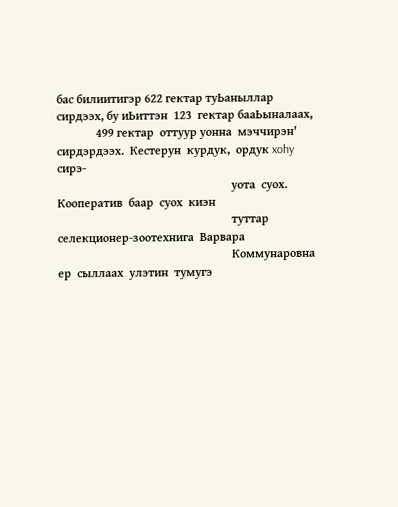бас билиитигэр 622 гектар туЬаныллар сирдээх, бу иЬиттэн  123  гектар бааЬыналаах,
             499 гектар  оттуур уонна  мэччирэн' сирдэрдээх.  Кестерун  курдук,  ордук xohy сирэ-
                                                          уота  суох.  Кооператив  баар  суох  киэн
                                                          туттар  селекционер-зоотехнига  Варвара
                                                          Коммунаровна  ер  сыллаах  улэтин  тумугэ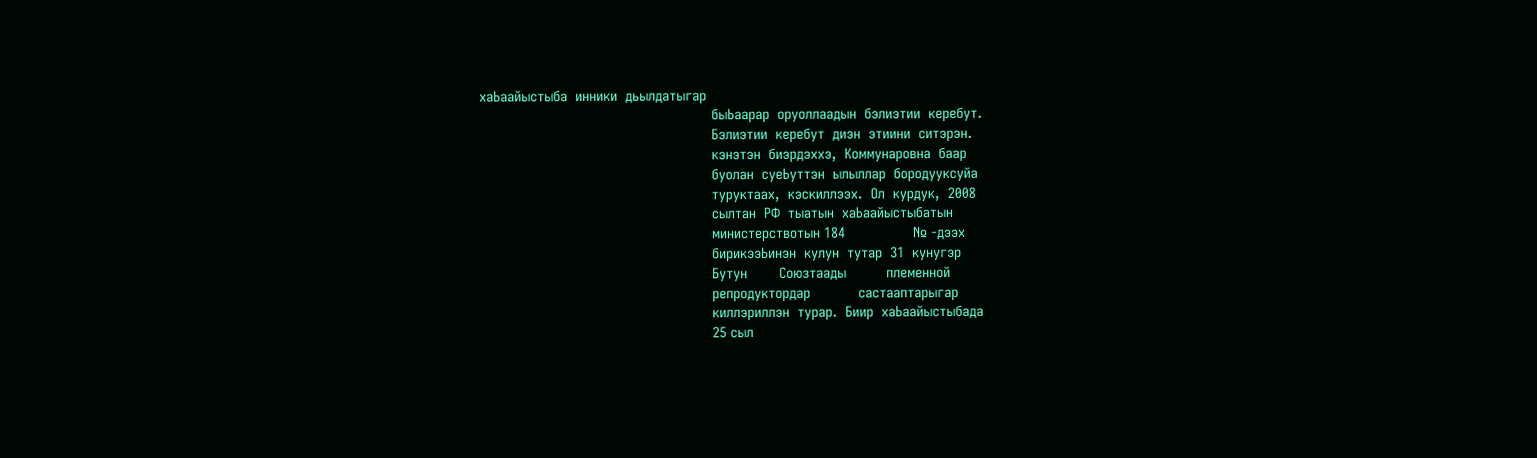хаЬаайыстыба  инники  дьылдатыгар
                                                          быЬаарар  оруоллаадын  бэлиэтии  керебут.
                                                          Бэлиэтии  керебут  диэн  этиини  ситэрэн.
                                                          кэнэтэн  биэрдэххэ,  Коммунаровна  баар
                                                          буолан  суеЬуттэн  ылыллар  бородууксуйа
                                                          туруктаах,  кэскиллээх.  Ол  курдук,  2008
                                                          сылтан  РФ  тыатын  хаЬаайыстыбатын
                                                          министерствотын 184                 № -дээх
                                                          бирикээЬинэн  кулун  тутар  31  кунугэр
                                                          Бутун        Союзтаады          племенной
                                                          репродуктордар            састааптарыгар
                                                          киллэриллэн  турар.  Биир  хаЬаайыстыбада
                                                          25 сыл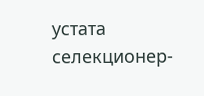устата селекционер-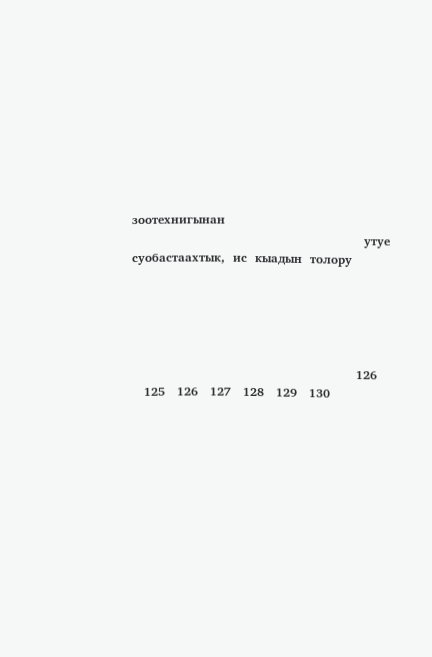зоотехнигынан
                                                          утуе  суобастаахтык,  ис  кыадын  толору





                                                        126
   125   126   127   128   129   130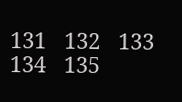131   132   133   134   135